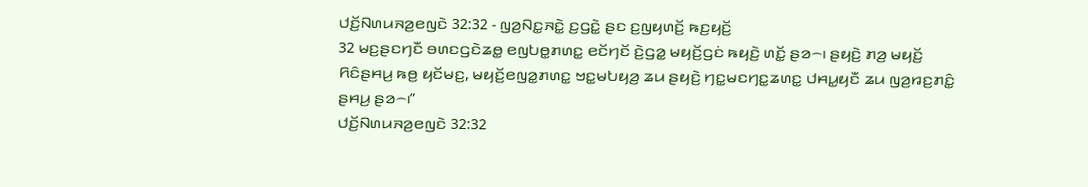ꤓꤢꤩ꤬ꤡꤛꤣꤏꤤ꤬ꤕꤜꤢꤧ 32:32 - ꤜꤤ꤬ꤡꤢ꤭ꤏꤢꤧ꤭ ꤢ꤬ꤞꤢꤧ꤭ ꤔꤢ ꤢ꤬ꤜꤟꤛꤢꤩ꤬ ꤒꤢ꤬ꤟꤢꤩ꤬
32 ꤗꤢ꤬ꤔꤢꤚꤢꤪ ꤋꤛꤢꤞꤢꤧꤘꤥ꤭ ꤕꤜꤝꤥ꤭ꤊꤛꤢ꤭ ꤕꤢꤩꤚꤢꤩ ꤢꤧ꤬ꤞꤤ꤭ ꤗꤟꤢꤩ꤬ꤞꤢꤦ ꤒꤟꤢꤧ꤬ ꤛꤢꤩ꤭ ꤔꤤ꤮꤯ ꤔꤟꤢꤧ꤬ ꤊꤤ꤬ ꤗꤟꤢꤩ꤬ ꤖꤢꤨꤔꤌꤣ꤬ ꤒꤥ꤬ ꤟꤢꤩꤗꤢ꤬, ꤗꤟꤢꤩ꤬ꤕꤜꤤ꤭ꤊꤛꤢ꤭ ꤠꤢ꤭ꤗꤝꤟꤤ꤬ ꤘꤣ ꤔꤟꤢꤧ꤬ ꤚꤢ꤭ꤗꤢꤚꤢ꤭ꤘꤛꤢ꤭ ꤓꤌꤣ꤭ꤟꤢꤪ ꤘꤣ ꤜꤤ꤬ꤙꤢ꤬ꤊꤢꤨ꤭ ꤔꤌꤣ꤬ ꤔꤤ꤮꤯”
ꤓꤢꤩ꤬ꤡꤛꤣꤏꤤ꤬ꤕꤜꤢꤧ 32:32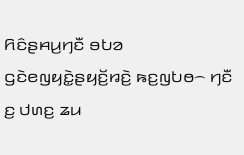ꤖꤢꤨꤔꤌꤣ꤬ꤚꤢꤪ ꤋꤝꤤ ꤞꤢꤧꤕꤜꤟꤢꤧ꤭ꤔꤟꤢꤩ꤬ꤙꤢꤧ꤬ ꤒꤢ꤬ꤜꤝꤥ꤮ ꤚꤢꤪ ꤢ꤬ ꤓꤛꤢ꤬ ꤘꤣ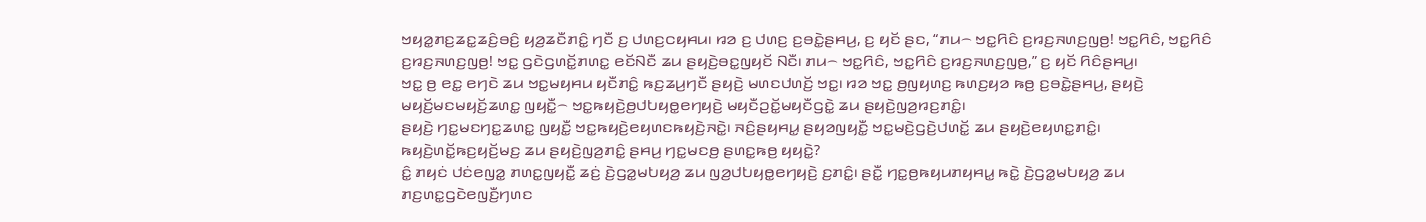ꤠꤟꤤ꤭ꤊꤢ꤬ꤘꤢ꤭ꤘꤢꤨ꤬ꤋꤢꤨ꤬ ꤟꤤ꤬ꤘꤢꤪꤊꤢꤨ꤭ ꤚꤢꤪ ꤢ꤬ ꤓꤛꤢ꤬ꤍꤟꤌꤣ꤯ ꤙꤤ ꤢ꤬ ꤓꤛꤢ꤬ ꤢ꤬ꤋꤢꤧ꤭ꤔꤌꤣ꤬, ꤢ꤬ ꤟꤢꤩ ꤔꤢ, “ꤊꤣ꤮ ꤠꤢ꤭ꤖꤢꤨ ꤢ꤬ꤙꤢ꤬ꤏꤛꤢ꤬ꤜꤥ꤬! ꤠꤢ꤭ꤖꤢꤨ, ꤠꤢ꤭ꤖꤢꤨ ꤢ꤬ꤙꤢ꤬ꤏꤛꤢ꤬ꤜꤥ꤬! ꤠꤢ꤭ ꤞꤢꤧꤞꤛꤢꤩ꤭ꤊꤛꤢ꤭ ꤕꤢꤩꤡꤢꤪ ꤘꤣ ꤔꤟꤢꤧ꤬ꤋꤢ꤭ꤜꤟꤢꤩ ꤡꤢꤪ꤯ ꤊꤣ꤮ ꤠꤢ꤭ꤖꤢꤨ, ꤠꤢ꤭ꤖꤢꤨ ꤢ꤬ꤙꤢ꤬ꤏꤛꤢ꤬ꤜꤥ꤬,” ꤢ꤬ ꤟꤢꤩ ꤖꤢꤨꤔꤌꤣ꤬꤯
ꤠꤢ꤭ ꤥ꤬ ꤕꤢ꤭ ꤕꤚꤢꤧ ꤘꤣ ꤠꤢ꤭ꤗꤟꤌꤣ ꤟꤢꤪꤊꤢꤨ꤭ ꤒꤢ꤬ꤘꤣ꤬ꤚꤢꤪ ꤔꤟꤢꤧ꤬ ꤗꤛꤢꤓꤛꤢꤩ꤬ ꤠꤢ꤭꤯ ꤙꤤ ꤠꤢ꤭ ꤥ꤬ꤜꤟꤛꤢ꤬ ꤒꤛꤢ꤬ꤟꤤ ꤒꤥ꤬ ꤢ꤬ꤋꤢꤧ꤭ꤔꤌꤣ꤬, ꤔꤟꤢꤧ꤬ ꤗꤟꤢꤩ꤬ꤗꤢꤗꤟꤢꤩ꤬ꤘꤛꤢ꤭ ꤜꤟꤢꤪ꤭꤮ ꤠꤢ꤭ꤒꤟꤢꤧ꤬ꤥ꤬ꤓꤝꤟꤥ꤭ꤕꤚꤟꤢꤧ꤬ ꤗꤟꤢꤪꤑꤢꤩ꤭ꤗꤟꤢꤪꤞꤢꤧ꤭ ꤘꤣ ꤔꤟꤢꤧ꤬ꤜꤤ꤬ꤙꤢ꤬ꤊꤢꤨ꤭꤯
ꤔꤟꤢꤧ꤬ ꤚꤢ꤭ꤗꤢꤚꤢ꤭ꤘꤛꤢ꤭ ꤜꤟꤢꤪ꤭ ꤠꤢ꤭ꤒꤟꤢꤧ꤬ꤕꤟꤛꤢꤒꤟꤢꤧ꤬ꤏꤢꤧ꤭꤯ ꤏꤢꤨ꤬ꤔꤟꤌꤣ꤭ ꤔꤟꤤꤜꤟꤢꤪ꤭ ꤠꤢ꤭ꤗꤢꤧ꤬ꤞꤢꤧ꤬ꤓꤛꤢꤩ꤭ ꤘꤣ ꤔꤟꤢꤧ꤬ꤕꤟꤛꤢ꤭ꤊꤢꤨ꤭꤯ ꤒꤟꤢꤧ꤬ꤛꤢꤩ꤭ꤒꤢ꤬ꤟꤢꤩ꤬ꤗꤢ꤬ ꤘꤣ ꤔꤟꤢꤧ꤬ꤜꤤ꤬ꤊꤢꤨ꤭ ꤔꤌꤣ꤬ ꤚꤢ꤭ꤗꤢꤥ꤬ ꤔꤛꤢ꤭ꤒꤥ꤬ ꤟꤟꤢꤧ꤭?
ꤢꤨ꤭ ꤊꤟꤢꤦ ꤓꤢꤦꤕꤜꤤ꤭ ꤊꤛꤢ꤭ꤜꤟꤢꤪ꤭ ꤘꤢꤦ꤬ ꤢꤧ꤬ꤞꤤ꤭ꤗꤝꤟꤤ꤬ ꤘꤣ ꤜꤤ꤬ꤓꤝꤟꤥ꤭ꤕꤚꤟꤢꤧ꤬ ꤢ꤬ꤊꤢꤨ꤭꤯ ꤔꤢꤪ꤭ ꤚꤢ꤭ꤥ꤬ꤒꤟꤣꤊꤟꤌꤣ꤭ ꤒꤢꤧ꤭ ꤢꤧ꤬ꤞꤤ꤭ꤗꤝꤟꤤ꤬ ꤘꤣ ꤊꤢ꤬ꤛꤢ꤭ꤞꤢꤧꤕꤜꤢꤪ꤬ꤚꤛꤢ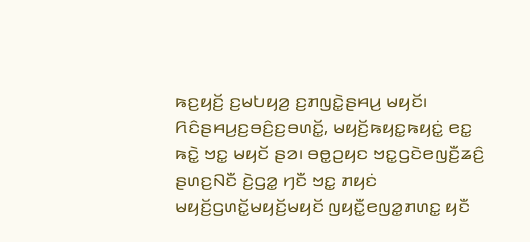ꤒꤢ꤬ꤟꤢꤩ꤬ ꤢ꤬ꤗꤝꤟꤤ꤬ ꤢ꤬ꤊꤜꤢꤧ꤭ꤔꤌꤣ꤬ ꤗꤟꤢꤩ꤯
ꤖꤢꤨꤔꤌꤣ꤬ꤢ꤬ꤋꤢꤨ꤬ꤢ꤬ꤋꤛꤢꤩ꤭, ꤗꤟꤢꤩ꤬ꤒꤟꤢ꤭ꤒꤟꤢꤦ꤭ ꤕꤢ꤭ ꤒꤢꤧ꤭ ꤠꤢ꤭ ꤗꤟꤢꤩ ꤔꤤ꤯ ꤋꤥ꤭ꤑꤟꤢ ꤠꤢ꤭ꤞꤢꤧꤕꤜꤢꤪ꤬ꤘꤢꤨ꤬ ꤔꤛꤢ꤬ꤡꤢꤪ ꤢꤧ꤬ꤞꤤ꤭ ꤚꤢꤪ ꤠꤢ꤭ ꤊꤟꤢꤦ ꤗꤟꤢꤩ꤬ꤞꤛꤢꤩ꤭ꤗꤟꤢꤩ꤬ꤗꤟꤢꤩ ꤜꤟꤢꤪ꤭ꤕꤜꤤ꤭ꤊꤛꤢ꤭ ꤟꤢꤪ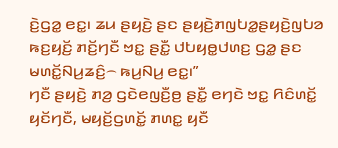ꤢꤧ꤬ꤞꤤ꤭ ꤕꤢ꤭꤯ ꤘꤣ ꤔꤟꤢꤧ꤬ ꤔꤢ ꤔꤟꤢꤧ꤬ꤊꤜꤝꤤ꤭ꤔꤟꤢꤧ꤬ꤜꤝꤤ ꤒꤢ꤬ꤟꤢꤩ꤬ ꤊꤢꤩ꤬ꤚꤢꤪ ꤠꤢ꤭ ꤔꤢꤪ꤭ ꤓꤝꤟꤥ꤭ꤓꤛꤢ꤬ ꤞꤤ꤭ ꤔꤢ ꤗꤛꤢꤩ꤭ꤡꤣ꤬ꤘꤢꤨ꤬꤮ ꤒꤣ꤬ꤡꤣ꤬ ꤕꤢ꤭꤯”
ꤚꤢꤪ ꤔꤟꤢꤧ꤬ ꤊꤤ꤬ ꤞꤢꤧꤕꤜꤢꤪ꤬ꤥ꤬ ꤔꤢꤪ꤭ ꤕꤚꤢꤧ ꤠꤢ꤭ ꤖꤢꤨꤛꤢꤩ꤭ ꤟꤢꤩꤚꤢꤪ, ꤗꤟꤢꤩ꤬ꤞꤛꤢꤩ꤭ ꤊꤛꤢ꤭ ꤟꤢꤪ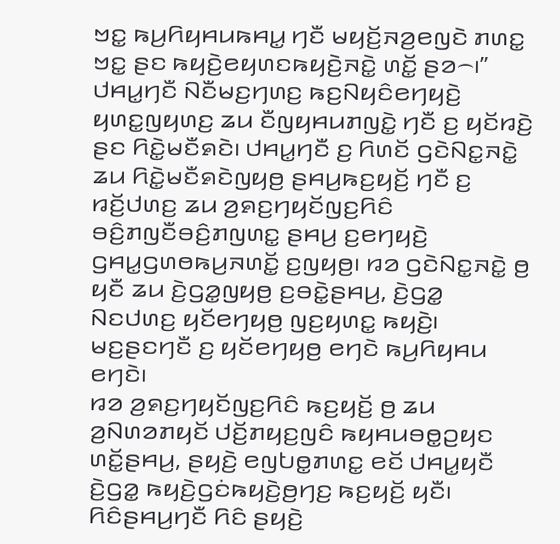ꤠꤢ꤭ ꤒꤣ꤬ꤖꤟꤌꤣꤒꤌꤣ꤭ ꤚꤢꤪ ꤗꤟꤢꤩ꤬ꤏꤤ꤬ꤕꤜꤢꤧ ꤊꤛꤢ꤭ ꤠꤢ꤭ ꤔꤢ ꤒꤟꤢꤧ꤬ꤕꤟꤛꤢꤒꤟꤢꤧ꤬ꤏꤢꤧ꤭ ꤛꤢꤩ꤭ ꤔꤤ꤮꤯”
ꤓꤌꤣ꤭ꤚꤢꤪ ꤡꤢꤪꤗꤢ꤬ꤚꤛꤢ꤬ ꤒꤢ꤬ꤡꤟꤢꤨꤕꤚꤟꤢꤧ꤬ ꤟꤛꤢ꤭ꤜꤟꤛꤢ꤬ ꤘꤣ ꤢꤪꤜꤟꤌꤣꤊꤜꤢꤧ꤭ ꤚꤢꤪ ꤢ꤬ ꤟꤢꤩꤙꤢꤧ꤬ ꤔꤢ ꤖꤢꤧ꤭ꤗꤢꤪꤎꤢꤧ꤯ ꤓꤌꤣ꤭ꤚꤢꤪ ꤢ꤬ ꤖꤛꤢꤩ ꤞꤢꤧꤡꤢ꤭ꤏꤢꤧ꤭ ꤘꤣ ꤖꤢꤧ꤭ꤗꤢꤪꤎꤢꤧꤜꤟꤥ꤬ ꤔꤌꤣ꤬ꤒꤢ꤬ꤟꤢꤩ꤬ ꤚꤢꤪ ꤢ꤬ ꤙꤢꤩ꤬ꤓꤛꤢ꤬ ꤘꤣ ꤤ꤬ꤎꤢ꤬ꤚꤟꤢꤩꤜꤢ꤬ꤖꤢꤨ ꤋꤢꤨ꤬ꤊꤜꤢꤪꤋꤢꤨ꤬ꤊꤜꤛꤢ꤭ ꤔꤌꤣ꤬ ꤢ꤬ꤕꤚꤟꤢꤧ꤬ ꤞꤌꤣ꤭ꤞꤛꤥꤒꤣ꤬ꤏꤛꤢꤩ꤭ ꤢ꤬ꤜꤟꤥ꤬꤯ ꤙꤤ ꤞꤢꤧꤡꤢ꤭ꤏꤢꤧ꤭ ꤥ꤬ ꤟꤢꤪ ꤘꤣ ꤢꤧ꤬ꤞꤤ꤭ꤜꤟꤥ꤬ ꤢ꤬ꤋꤢꤧ꤭ꤔꤌꤣ꤬, ꤢꤧ꤬ꤞꤤ꤭ ꤡꤢꤓꤛꤢ꤬ ꤟꤢꤩꤕꤚꤟꤥ꤬ ꤜꤢ꤬ꤟꤛꤢ꤭ ꤒꤟꤢꤧ꤬꤯ ꤗꤢ꤬ꤔꤢꤚꤢꤪ ꤢ꤬ ꤟꤢꤩꤕꤚꤟꤥ꤬ ꤕꤚꤢꤧ ꤒꤣ꤬ꤖꤟꤌꤣ ꤕꤚꤢꤧ꤯
ꤙꤤ ꤤ꤬ꤎꤢ꤬ꤚꤟꤢꤩꤜꤢ꤬ꤖꤢꤨ ꤒꤢ꤬ꤟꤢꤩ꤬ ꤥ꤬ ꤘꤣ ꤤ꤬ꤡꤛꤤꤊꤟꤢꤩ ꤓꤢꤩ꤬ꤊꤟꤢ꤬ꤜꤢꤨ ꤒꤟꤌꤣꤋꤥ꤭ꤑꤟꤢ ꤛꤢꤩ꤭ꤔꤌꤣ꤬, ꤔꤟꤢꤧ꤬ ꤕꤜꤝꤥ꤭ꤊꤛꤢ꤭ ꤕꤢꤩ ꤓꤌꤣ꤭ꤟꤢꤪ ꤢꤧ꤬ꤞꤤ꤭ ꤒꤟꤢꤧ꤬ꤞꤢꤦꤒꤟꤢꤧ꤬ꤥ꤬ꤚꤢ꤬ ꤒꤢ꤬ꤟꤢꤩ꤬ ꤟꤢꤪ꤯ ꤖꤢꤨꤔꤌꤣ꤬ꤚꤢꤪ ꤖꤢꤨ ꤔꤟꤢꤧ꤬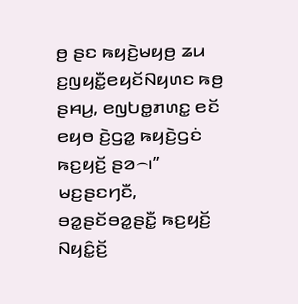ꤥ꤬ ꤔꤢ ꤒꤟꤢꤧ꤬ꤗꤟꤥ꤬ ꤘꤣ ꤢ꤬ꤜꤟꤢꤪ꤭ꤕꤟꤢꤩꤡꤟꤛꤢ ꤒꤥ꤬ ꤔꤌꤣ꤬, ꤕꤜꤝꤥ꤭ꤊꤛꤢ꤭ ꤕꤢꤩ ꤕꤟꤥ ꤢꤧ꤬ꤞꤤ꤭ ꤒꤟꤢꤧ꤬ꤞꤢꤦ ꤒꤢ꤬ꤟꤢꤩ꤬ ꤔꤤ꤮꤯”
ꤗꤢ꤬ꤔꤢꤚꤢꤪ, ꤋꤤ꤭ꤔꤢꤩꤋꤤ꤭ꤔꤢꤪ꤭ ꤒꤢ꤬ꤟꤢꤩ꤬ ꤡꤟꤢꤨ꤭ꤢꤩ꤬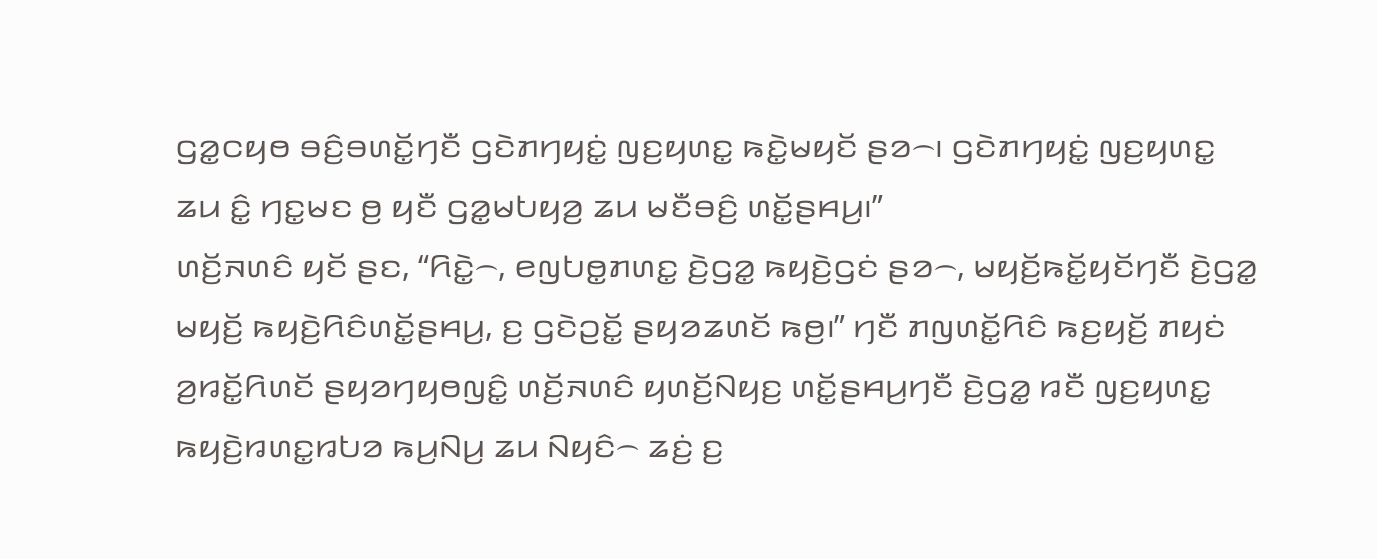ꤞꤤ꤭ꤍꤟꤥ ꤋꤢꤨ꤬ꤋꤛꤢꤩ꤭ꤚꤢꤪ ꤞꤢꤧꤊꤚꤟꤢꤦ꤭ ꤜꤢ꤬ꤟꤛꤢ꤭ ꤒꤢꤧ꤭ꤗꤟꤢꤩ ꤔꤤ꤮꤯ ꤞꤢꤧꤊꤚꤟꤢꤦ꤭ ꤜꤢ꤬ꤟꤛꤢ꤭ ꤘꤣ ꤢꤨ꤭ ꤚꤢ꤭ꤗꤢ ꤥ꤬ ꤟꤢꤪ ꤞꤤ꤭ꤗꤝꤟꤤ꤬ ꤘꤣ ꤗꤢꤪꤋꤢꤨ꤬ ꤛꤢꤩ꤭ꤔꤌꤣ꤬꤯”
ꤛꤢꤩ꤬ꤏꤛꤢꤨ ꤟꤢꤩ ꤔꤢ, “ꤖꤢꤧ꤭꤮, ꤕꤜꤝꤥ꤭ꤊꤛꤢ꤭ ꤢꤧ꤬ꤞꤤ꤭ ꤒꤟꤢꤧ꤬ꤞꤢꤦ ꤔꤤ꤮, ꤗꤟꤢꤩ꤬ꤒꤢꤩ꤭ꤟꤢꤩꤚꤢꤪ ꤢꤧ꤬ꤞꤤ꤭ ꤗꤟꤢꤩ꤬ ꤒꤟꤢꤧ꤬ꤖꤢꤨꤛꤢꤩ꤭ꤔꤌꤣ꤬, ꤢ꤬ ꤞꤢꤧꤑꤢꤩ꤭ ꤔꤟꤤꤘꤛꤢꤩ ꤒꤥ꤬꤯” ꤚꤢꤪ ꤊꤜꤛꤢꤩ꤭ꤖꤢꤨ ꤒꤢ꤬ꤟꤢꤩ꤬ ꤊꤟꤢꤦ ꤤ꤬ꤙꤢꤩ꤭ꤖꤛꤢꤩ ꤔꤟꤤꤚꤟꤥꤜꤢꤨ꤭ ꤛꤢꤩ꤬ꤏꤛꤢꤨ ꤟꤛꤢꤩ꤬ꤡꤟꤢ꤬ ꤛꤢꤩ꤭ꤔꤌꤣ꤬ꤚꤢꤪ ꤢꤧ꤬ꤞꤤ꤭ ꤙꤢꤪ ꤜꤢ꤬ꤟꤛꤢ꤭ ꤒꤟꤢꤧ꤬ꤙꤛꤢ꤭ꤙꤝꤤ ꤒꤣ꤬ꤡꤣ꤬ ꤘꤣ ꤡꤟꤢꤨ꤮ ꤘꤢꤦ꤬ ꤢ꤬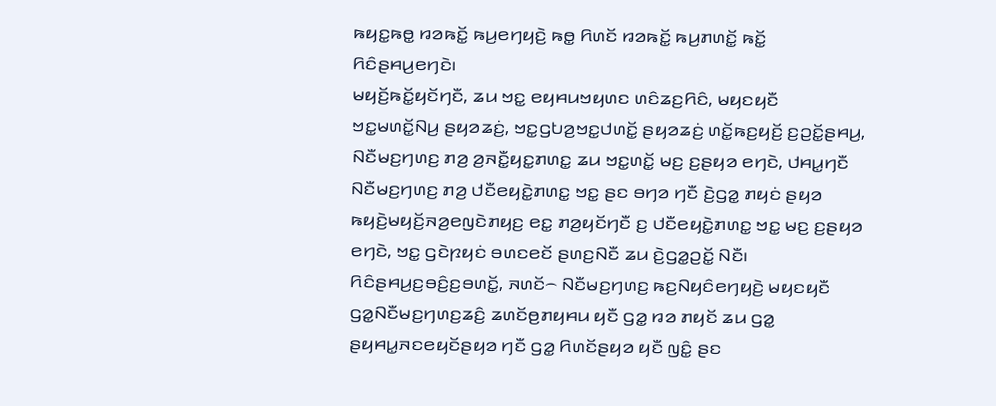ꤒꤟꤢ꤭ꤒꤥ꤭ ꤙꤤꤒꤢꤩ꤭ ꤒꤣ꤬ꤕꤚꤟꤢꤧ꤬ ꤒꤥ꤭ ꤖꤛꤢꤩ ꤙꤤꤒꤢꤩ꤭ ꤒꤣ꤬ꤊꤛꤢꤩ꤭ ꤒꤢꤩ꤭ ꤖꤢꤨꤔꤌꤣ꤬ꤕꤚꤢꤧ꤯
ꤗꤟꤢꤩ꤬ꤒꤢꤩ꤭ꤟꤢꤩꤚꤢꤪ, ꤘꤣ ꤠꤢ꤭ ꤕꤟꤌꤣꤠꤟꤛꤢ ꤛꤢꤨꤘꤢ꤬ꤖꤢꤨ, ꤗꤟꤢꤟꤢꤪ ꤠꤢ꤭ꤗꤛꤢꤩ꤭ꤡꤣ꤬ ꤔꤟꤤꤘꤢꤦ꤬, ꤠꤢ꤭ꤞꤝꤤ꤬ꤠꤢ꤭ꤓꤛꤢꤩ꤭ ꤔꤟꤤꤘꤢꤦ꤬ ꤛꤢꤩ꤭ꤒꤢ꤬ꤟꤢꤩ꤬ ꤢ꤬ꤑꤢꤩ꤭ꤔꤌꤣ꤬, ꤡꤢꤪꤗꤢ꤬ꤚꤛꤢ꤬ ꤊꤤ꤬ ꤤ꤬ꤏꤢꤪ꤭ꤟꤢ꤭ꤊꤛꤢ꤭ ꤘꤣ ꤠꤢ꤭ꤛꤢꤩ꤭ ꤗꤢ꤬ ꤢ꤬ꤔꤟꤤ ꤕꤚꤢꤧ, ꤓꤌꤣ꤭ꤚꤢꤪ ꤡꤢꤪꤗꤢ꤬ꤚꤛꤢ꤬ ꤊꤤ꤬ ꤓꤢꤪꤕꤟꤢꤧ꤭ꤊꤛꤢ꤭ ꤠꤢ꤭ ꤔꤢ ꤋꤚꤤ ꤚꤢꤪ ꤢꤧ꤬ꤞꤤ꤭ ꤊꤟꤢꤦ ꤔꤟꤤ ꤒꤟꤢꤧ꤬ꤗꤟꤢꤩ꤬ꤏꤤ꤬ꤕꤜꤢꤧꤊꤟꤢ꤬ ꤕꤢ꤭ ꤊꤤ꤬ꤟꤢꤩꤚꤢꤪ ꤢ꤬ ꤓꤢꤪꤕꤟꤢꤧ꤭ꤊꤛꤢ꤭ ꤠꤢ꤭ ꤗꤢ꤬ ꤢ꤬ꤔꤟꤤ ꤕꤚꤢꤧ, ꤠꤢ꤭ ꤞꤢꤧꤐꤟꤢꤦ ꤋꤛꤢꤕꤢꤩ ꤔꤛꤢ꤬ꤡꤢꤪ ꤘꤣ ꤢꤧ꤬ꤞꤤ꤭ꤑꤢꤩ꤭ ꤡꤢꤪ꤯
ꤖꤢꤨꤔꤌꤣ꤬ꤢ꤬ꤋꤢꤨ꤬ꤢ꤬ꤋꤛꤢꤩ꤭, ꤏꤛꤢꤩ꤮ ꤡꤢꤪꤗꤢ꤬ꤚꤛꤢ꤬ ꤒꤢ꤬ꤡꤟꤢꤨꤕꤚꤟꤢꤧ꤬ ꤗꤟꤢꤟꤢꤪ ꤞꤤ꤭ꤡꤢꤪꤗꤢ꤬ꤚꤛꤢ꤬ꤘꤢꤨ꤬ ꤘꤛꤢꤩꤥ꤬ꤊꤟꤌꤣ ꤟꤢꤪ ꤞꤤ꤭ ꤙꤤ ꤊꤟꤢꤩ ꤘꤣ ꤞꤤ꤭ ꤔꤟꤌꤣ꤭ꤏꤢꤕꤟꤢꤩꤔꤟꤤ ꤚꤢꤪ ꤞꤤ꤭ ꤖꤛꤢꤩꤔꤟꤤ ꤟꤢꤪ ꤜꤢꤨ꤭ ꤔꤢ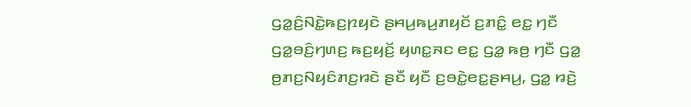ꤞꤤ꤭ꤢꤨ꤬ꤡꤢꤧ꤭ꤒꤢ꤬ꤐꤟꤢꤧ ꤔꤌꤣ꤬ꤒꤣ꤬ꤊꤟꤢꤩ ꤢ꤬ꤊꤢꤨ꤭ ꤕꤢ꤭ ꤚꤢꤪ ꤞꤤ꤭ꤋꤢꤨ꤬ꤚꤛꤢ꤬ ꤒꤢ꤬ꤟꤢꤩ꤬ ꤟꤛꤢ꤭ꤏꤢ ꤕꤢ꤭ ꤞꤤ꤭ ꤒꤥ꤬ ꤚꤢꤪ ꤞꤤ꤭ ꤥ꤬ꤊꤢ꤬ꤡꤟꤢꤨꤊꤢ꤬ꤙꤢꤧ ꤔꤢꤪ ꤟꤢꤪ ꤢ꤬ꤋꤢꤧ꤭ꤕꤢ꤭ꤔꤌꤣ꤬, ꤞꤤ꤭ ꤙꤢꤧ꤬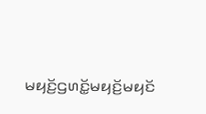ꤗꤟꤢꤩ꤬ꤞꤛꤢꤩ꤭ꤗꤟꤢꤩ꤬ꤗꤟꤢꤩ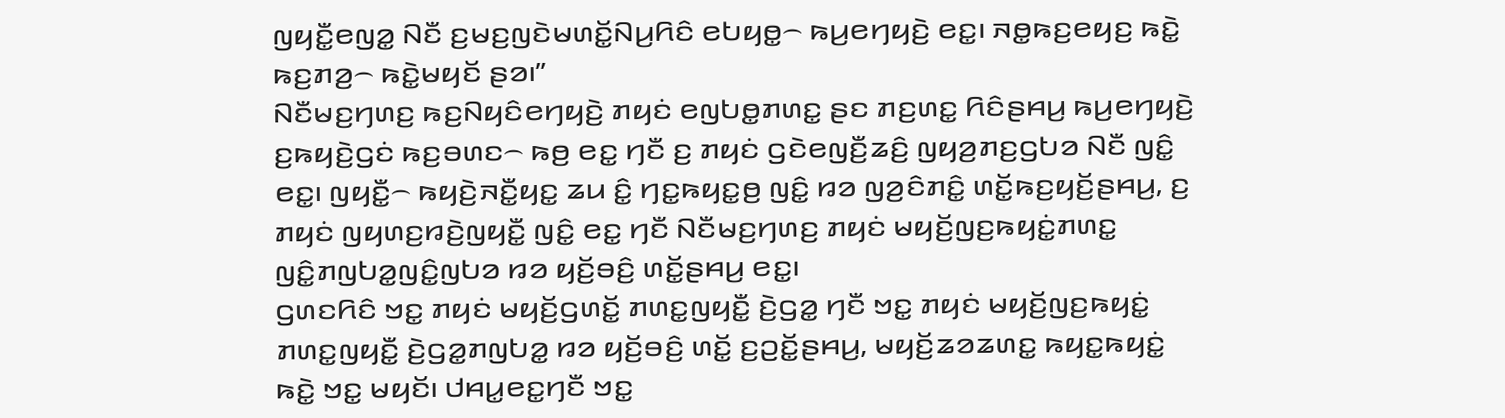ꤜꤟꤢꤪ꤭ꤕꤜꤤ꤭ ꤡꤢꤪ ꤢ꤬ꤗꤢ꤬ꤜꤢꤧꤗꤛꤢꤩ꤭ꤡꤣ꤬ꤖꤢꤨ ꤕꤝꤟꤥ꤭꤮ ꤒꤣ꤬ꤕꤚꤟꤢꤧ꤬ ꤕꤢ꤭꤯ ꤏꤥ꤭ꤒꤢ꤬ꤕꤟꤢ꤬ ꤒꤢꤧ꤭ ꤒꤢ꤬ꤊꤤ꤬꤮ ꤒꤢꤧ꤭ꤗꤟꤢꤩ ꤔꤤ꤯”
ꤡꤢꤪꤗꤢ꤬ꤚꤛꤢ꤬ ꤒꤢ꤬ꤡꤟꤢꤨꤕꤚꤟꤢꤧ꤬ ꤊꤟꤢꤦ ꤕꤜꤝꤥ꤭ꤊꤛꤢ꤭ ꤔꤢ ꤊꤢ꤬ꤛꤢ꤭ ꤖꤢꤨꤔꤌꤣ꤬ ꤒꤣ꤬ꤕꤚꤟꤢꤧ꤬ ꤢ꤬ꤒꤟꤢꤧ꤬ꤞꤢꤦ ꤒꤢ꤬ꤋꤛꤢ꤮ ꤒꤥ꤬ ꤕꤢ꤭ ꤚꤢꤪ ꤢ꤬ ꤊꤟꤢꤦ ꤞꤢꤧꤕꤜꤢꤪ꤬ꤘꤢꤨ꤬ ꤜꤟꤤ꤬ꤊꤢ꤬ꤞꤝꤤ ꤡꤢꤪ ꤜꤢꤨ꤭ ꤕꤢ꤭꤯ ꤜꤟꤢꤪ꤭꤮ ꤒꤟꤢꤧ꤬ꤏꤢꤪ꤭ꤟꤢ꤭ ꤘꤣ ꤢꤨ꤭ ꤚꤢ꤭ꤒꤟꤢ꤭ꤥ꤬ ꤜꤢꤨ꤭ ꤙꤤ ꤜꤤ꤬ꤢꤨꤊꤢꤨ꤭ ꤛꤢꤩ꤭ꤒꤢ꤬ꤟꤢꤩ꤬ꤔꤌꤣ꤬, ꤢ꤬ ꤊꤟꤢꤦ ꤜꤟꤛꤢ꤬ꤙꤢꤧ꤬ꤜꤟꤢꤪ꤭ ꤜꤢꤨ꤭ ꤕꤢ꤭ ꤚꤢꤪ ꤡꤢꤪꤗꤢ꤬ꤚꤛꤢ꤬ ꤊꤟꤢꤦ ꤗꤟꤢꤩ꤬ꤜꤢ꤬ꤒꤟꤢꤦ꤭ꤊꤛꤢ꤭ ꤜꤢꤨ꤭ꤊꤜꤝꤤ꤭ꤜꤢꤨ꤭ꤜꤝꤤ ꤙꤤ ꤟꤢꤩ꤬ꤋꤢꤨ꤬ ꤛꤢꤩ꤭ꤔꤌꤣ꤬ ꤕꤢ꤭꤯
ꤞꤛꤢꤖꤢꤨ ꤠꤢ꤭ ꤊꤟꤢꤦ ꤗꤟꤢꤩ꤬ꤞꤛꤢꤩ꤭ ꤊꤛꤢ꤭ꤜꤟꤢꤪ꤭ ꤢꤧ꤬ꤞꤤ꤭ ꤚꤢꤪ ꤠꤢ꤭ ꤊꤟꤢꤦ ꤗꤟꤢꤩ꤬ꤜꤢ꤬ꤒꤟꤢꤦ꤭ ꤊꤛꤢ꤭ꤜꤟꤢꤪ꤭ ꤢꤧ꤬ꤞꤤ꤭ꤊꤜꤝꤤ꤭ ꤙꤤ ꤟꤢꤩ꤬ꤋꤢꤨ꤬ ꤛꤢꤩ꤭ ꤢ꤬ꤑꤢꤩ꤭ꤔꤌꤣ꤬, ꤗꤟꤢꤩ꤬ꤘꤤꤘꤛꤢ꤭ ꤒꤟꤢ꤭ꤒꤟꤢꤦ꤭ ꤒꤢꤧ꤭ ꤠꤢ꤭ ꤗꤟꤢꤩ꤯ ꤓꤌꤣ꤭ꤕꤢ꤭ꤚꤢꤪ ꤠꤢ꤭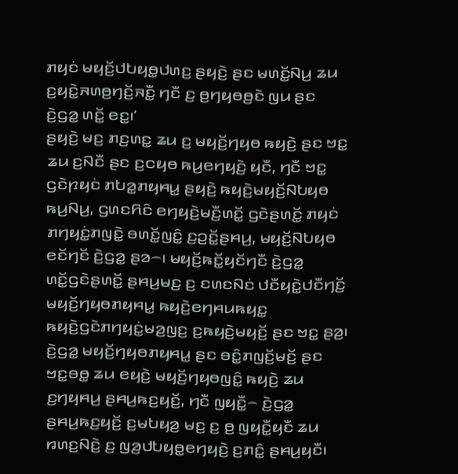ꤊꤟꤢꤦ ꤗꤟꤢꤩ꤬ꤓꤝꤟꤥ꤭ꤓꤛꤢ꤬ ꤔꤟꤢꤧ꤬ ꤔꤢ ꤗꤛꤢꤩ꤭ꤡꤣ꤬ ꤘꤣ ꤢ꤬ꤟꤢꤧ꤭ꤏꤛꤥ꤬ꤚꤢꤩ꤬ꤏꤢꤪ꤭ ꤚꤢꤪ ꤢ꤬ ꤥ꤬ꤚꤟꤥꤥ꤬ꤢꤧ ꤜꤣ ꤔꤢ ꤢꤧ꤬ꤞꤤ꤭ ꤛꤢꤩ꤭ ꤕꤢ꤭꤯’
ꤔꤟꤢꤧ꤬ ꤗꤢ꤬ ꤊꤢ꤬ꤛꤢ꤭ ꤘꤣ ꤢ꤬ ꤗꤟꤢꤩ꤬ꤚꤟꤥ ꤒꤟꤢꤧ꤬ ꤔꤢ ꤠꤢ꤭ ꤘꤣ ꤢ꤬ꤡꤢꤪ ꤔꤢ ꤢ꤬ꤍꤟꤥ ꤒꤣ꤬ꤕꤚꤟꤢꤧ꤬ ꤟꤢꤪ, ꤚꤢꤪ ꤠꤢ꤭ ꤞꤢꤧꤐꤟꤢꤦ ꤊꤝꤤ꤭ꤊꤟꤌꤣ꤭ ꤔꤟꤢꤧ꤬ ꤒꤟꤢꤧ꤬ꤗꤟꤢꤩ꤬ꤡꤝꤟꤥ ꤒꤣ꤬ꤡꤣ꤬, ꤞꤛꤢꤖꤢꤨ ꤕꤚꤟꤢꤧ꤬ꤗꤢꤪ꤬ꤛꤢꤩ꤭ ꤞꤢꤧꤔꤛꤢꤩ꤭ ꤊꤟꤢꤦ ꤊꤚꤟꤢꤦ꤭ꤊꤜꤢꤧ꤭ ꤋꤛꤢꤩ꤭ꤜꤢꤨ꤭ ꤢ꤬ꤑꤢꤩ꤭ꤔꤌꤣ꤬, ꤗꤟꤢꤩ꤬ꤡꤝꤟꤥ ꤕꤢꤩꤚꤢꤩ ꤢꤧ꤬ꤞꤤ꤭ ꤔꤤ꤮꤯ ꤗꤟꤢꤩ꤬ꤒꤢꤩ꤭ꤟꤢꤩꤚꤢꤪ ꤢꤧ꤬ꤞꤤ꤭ ꤛꤢꤩ꤭ꤞꤢꤧꤔꤛꤢꤩ꤭ ꤔꤌꤣ꤬ꤗꤢ꤬ ꤢ꤬ ꤢꤛꤢꤡꤢꤦ ꤓꤢꤪꤟꤢꤧ꤭ꤓꤢꤪꤚꤢꤩ꤬ ꤗꤟꤢꤩ꤬ꤚꤟꤥꤊꤟꤌꤣ꤭ ꤒꤟꤢꤧ꤬ꤕꤚꤌꤣꤒꤟꤢ꤭ ꤒꤟꤢꤧ꤬ꤞꤢꤧꤊꤚꤟꤢꤦ꤭ꤗꤤ꤬ꤜꤢ꤬ ꤢ꤬ꤒꤟꤢꤧ꤬ꤗꤟꤢꤩ꤬ ꤔꤢ ꤠꤢ꤭ ꤔꤤ꤬꤯ ꤢꤧ꤬ꤞꤤ꤭ ꤗꤟꤢꤩ꤬ꤚꤟꤥꤊꤟꤌꤣ꤭ ꤔꤢ ꤋꤢꤨ꤭ꤊꤜꤢꤩ꤬ꤗꤢꤩ꤬ ꤔꤢ ꤠꤢ꤭ꤋꤥ꤭ ꤘꤣ ꤕꤟꤢꤧ꤬ ꤗꤟꤢꤩ꤬ꤚꤟꤥꤜꤢꤨ꤭ ꤒꤟꤢꤧ꤬ ꤘꤣ ꤢ꤬ꤚꤟꤌꤣ꤬ ꤔꤌꤣ꤬ꤒꤢ꤬ꤟꤢꤩ꤬, ꤚꤢꤪ ꤜꤟꤢꤪ꤭꤮ ꤢꤧ꤬ꤞꤤ꤭ ꤔꤌꤣ꤬ꤒꤢ꤬ꤟꤢꤩ꤬ ꤢ꤬ꤗꤝꤟꤤ꤬ ꤗꤢ꤬ ꤢ꤬ ꤥ꤬ ꤜꤟꤢꤪ꤭ꤟꤢꤪ ꤘꤣ ꤙꤛꤢ꤬ꤡꤢꤧ꤬ ꤢ꤬ ꤜꤤ꤬ꤓꤝꤟꤥ꤭ꤕꤚꤟꤢꤧ꤬ ꤢ꤬ꤊꤢꤨ꤭ ꤔꤌꤣ꤬ꤟꤢꤪ꤯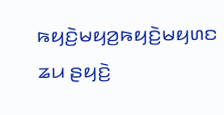ꤒꤟꤢꤧ꤬ꤗꤟꤤ꤬ꤒꤟꤢꤧ꤬ꤗꤟꤛꤢ ꤘꤣ ꤔꤟꤢꤧ꤬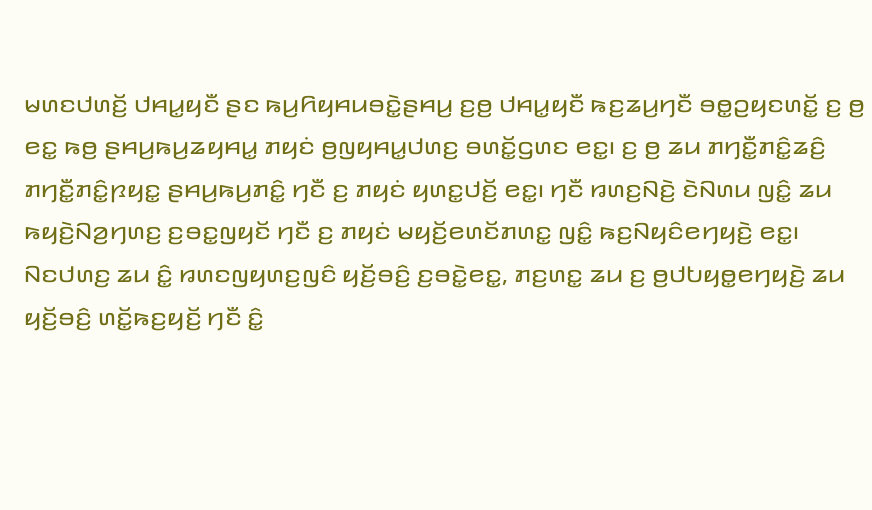ꤗꤛꤢꤓꤛꤢꤩ꤬ ꤓꤌꤣ꤭ꤟꤢꤪ ꤔꤢ ꤒꤣ꤬ꤖꤟꤌꤣꤋꤢꤧ꤭ꤔꤌꤣ꤬ ꤢ꤬ꤥ꤬ ꤓꤌꤣ꤭ꤟꤢꤪ ꤒꤢ꤬ꤘꤣ꤬ꤚꤢꤪ ꤋꤥ꤭ꤑꤟꤢꤛꤢꤩ꤭ ꤢ꤬ ꤥ꤬ ꤕꤢ꤭ ꤒꤥ꤬ ꤔꤌꤣ꤬ꤒꤣ꤬ꤘꤟꤌꤣ꤭ ꤊꤟꤢꤦ ꤥ꤬ꤜꤟꤌꤣ꤭ꤓꤛꤢ꤬ ꤋꤛꤢꤩ꤭ꤞꤛꤢ ꤕꤢ꤭꤯ ꤢ꤬ ꤥ꤬ ꤘꤣ ꤊꤚꤢꤪ꤭ꤊꤢꤨ꤭ꤘꤢꤨ꤬ ꤊꤚꤢꤪ꤭ꤊꤢꤨ꤭ꤐꤟꤢ꤭ ꤔꤌꤣ꤬ꤒꤣ꤬ꤊꤢꤨ꤭ ꤚꤢꤪ ꤢ꤬ ꤊꤟꤢꤦ ꤟꤛꤢ꤭ꤓꤢꤩ꤬ ꤕꤢ꤭꤯ ꤚꤢꤪ ꤙꤛꤢ꤬ꤡꤢꤧ꤬ ꤢꤧꤡꤛꤣ ꤜꤢꤨ꤭ ꤘꤣ ꤒꤟꤢꤧ꤬ꤡꤤ꤬ꤚꤛꤢ꤬ ꤢ꤬ꤋꤢ꤭ꤜꤟꤢꤩ ꤚꤢꤪ ꤢ꤬ ꤊꤟꤢꤦ ꤗꤟꤢꤩ꤬ꤕꤛꤢꤩꤊꤛꤢ꤭ ꤜꤢꤨ꤭ ꤒꤢ꤬ꤡꤟꤢꤨꤕꤚꤟꤢꤧ꤬ ꤕꤢ꤭꤯ ꤡꤢꤓꤛꤢ꤬ ꤘꤣ ꤢꤨ꤭ ꤙꤛꤢꤜꤟꤛꤢ꤬ꤜꤢꤨ ꤟꤢꤩ꤬ꤋꤢꤨ꤬ ꤢ꤬ꤋꤢꤧ꤭ꤕꤢ꤭, ꤊꤢ꤬ꤛꤢ꤭ ꤘꤣ ꤢ꤬ ꤥ꤬ꤓꤝꤟꤥ꤭ꤕꤚꤟꤢꤧ꤬ ꤘꤣ ꤟꤢꤩ꤬ꤋꤢꤨ꤬ ꤛꤢꤩ꤭ꤒꤢ꤬ꤟꤢꤩ꤬ ꤚꤢꤪ ꤢꤨ꤭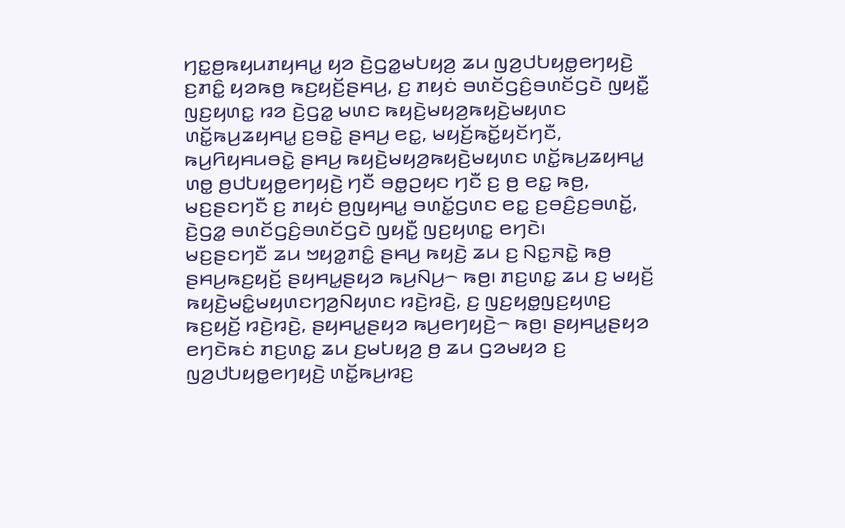ꤚꤢ꤭ꤥ꤬ꤒꤟꤣꤊꤟꤌꤣ꤭ ꤟꤤ ꤢꤧ꤬ꤞꤤ꤭ꤗꤝꤟꤤ꤬ ꤘꤣ ꤜꤤ꤬ꤓꤝꤟꤥ꤭ꤕꤚꤟꤢꤧ꤬ ꤢ꤬ꤊꤢꤨ꤭ ꤟꤤꤒꤥ꤬ ꤒꤢ꤬ꤟꤢꤩ꤬ꤔꤌꤣ꤬, ꤢ꤬ ꤊꤟꤢꤦ ꤋꤛꤢꤩꤞꤢꤨ꤬ꤋꤛꤢꤩꤞꤢꤧ ꤜꤟꤢꤪ꤭ ꤜꤢ꤬ꤟꤛꤢ꤭ ꤙꤤ ꤢꤧ꤬ꤞꤤ꤭ ꤗꤛꤢ ꤒꤟꤢꤧ꤬ꤗꤟꤤ꤬ꤒꤟꤢꤧ꤬ꤗꤟꤛꤢ ꤛꤢꤩ꤭ꤒꤣ꤬ꤘꤟꤌꤣ꤭ ꤢ꤬ꤋꤢꤧ꤭ ꤔꤌꤣ꤬ ꤕꤢ꤭, ꤗꤟꤢꤩ꤬ꤒꤢꤩ꤭ꤟꤢꤩꤚꤢꤪ, ꤒꤣ꤬ꤖꤟꤌꤣꤋꤢꤧ꤭ ꤔꤌꤣ꤬ ꤒꤟꤢꤧ꤬ꤗꤟꤤ꤬ꤒꤟꤢꤧ꤬ꤗꤟꤛꤢ ꤛꤢꤩ꤭ꤒꤣ꤬ꤘꤟꤌꤣ꤭ ꤛꤥ꤭ ꤥ꤬ꤓꤝꤟꤥ꤭ꤕꤚꤟꤢꤧ꤬ ꤚꤢꤪ ꤋꤥ꤭ꤑꤟꤢ ꤚꤢꤪ ꤢ꤬ ꤥ꤬ ꤕꤢ꤭ ꤒꤥ꤬, ꤗꤢ꤬ꤔꤢꤚꤢꤪ ꤢ꤬ ꤊꤟꤢꤦ ꤥ꤬ꤜꤟꤌꤣ꤭ ꤋꤛꤢꤩ꤭ꤞꤛꤢ ꤕꤢ꤭ ꤢ꤬ꤋꤢꤨ꤬ꤢ꤬ꤋꤛꤢꤩ꤭, ꤢꤧ꤬ꤞꤤ꤭ ꤋꤛꤢꤩꤞꤢꤨ꤬ꤋꤛꤢꤩꤞꤢꤧ ꤜꤟꤢꤪ꤭ ꤜꤢ꤬ꤟꤛꤢ꤭ ꤕꤚꤢꤧ꤯
ꤗꤢ꤬ꤔꤢꤚꤢꤪ ꤘꤣ ꤠꤟꤤ꤭ꤊꤢꤨ꤭ ꤔꤌꤣ꤬ ꤒꤟꤢꤧ꤬ ꤘꤣ ꤢ꤬ ꤡꤢ꤭ꤏꤢꤧ꤭ ꤒꤥ꤬ ꤔꤌꤣ꤬ꤒꤢ꤬ꤟꤢꤩ꤬ ꤔꤟꤌꤣ꤭ꤔꤟꤤ ꤒꤣ꤬ꤡꤣ꤬꤮ ꤒꤥ꤬꤯ ꤊꤢ꤬ꤛꤢ꤭ ꤘꤣ ꤢ꤬ ꤗꤟꤢꤩ꤬ ꤒꤟꤢꤧ꤬ꤗꤢꤨ꤭ꤗꤟꤛꤢꤚꤤ꤬ꤡꤟꤛꤢ ꤙꤢꤧ꤬ꤙꤢꤧ꤬, ꤢ꤬ ꤜꤢ꤬ꤟꤥ꤭ꤜꤢ꤬ꤟꤛꤢ꤬ ꤒꤢ꤬ꤟꤢꤩ꤬ ꤙꤢꤧ꤬ꤙꤢꤧ꤬, ꤔꤟꤌꤣ꤭ꤔꤟꤤ ꤒꤣ꤬ꤕꤚꤟꤢꤧ꤬꤮ ꤒꤥ꤬꤯ ꤔꤟꤌꤣ꤭ꤔꤟꤤ ꤕꤚꤢꤧꤒꤢꤦ ꤊꤢ꤬ꤛꤢ꤭ ꤘꤣ ꤢ꤬ꤗꤝꤟꤤ꤬ ꤥ꤬ ꤘꤣ ꤞꤤꤗꤟꤤ ꤢ꤬ ꤜꤤ꤬ꤓꤝꤟꤥ꤭ꤕꤚꤟꤢꤧ꤬ ꤛꤢꤩ꤭ꤒꤣ꤬ꤙꤢ꤬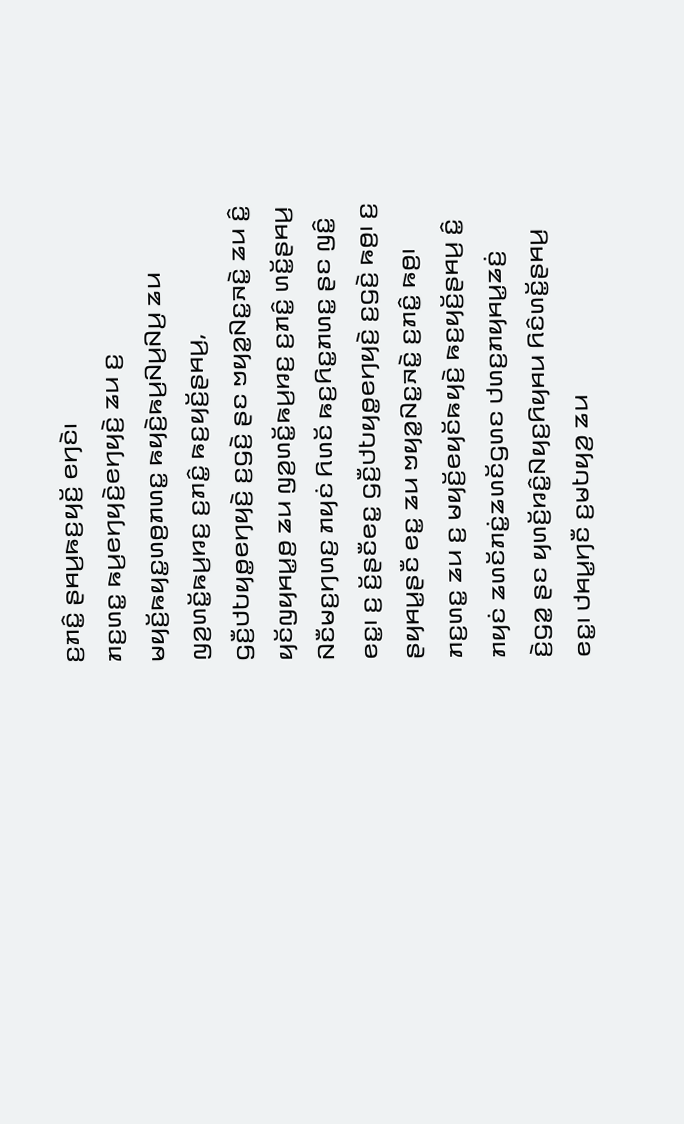ꤢ꤬ꤊꤢꤨ꤭ ꤔꤌꤣ꤬ꤒꤢ꤬ꤟꤢꤩ꤬ ꤕꤚꤢꤧ꤯
ꤊꤢ꤬ꤛꤢ꤭ ꤒꤣ꤬ꤕꤚꤟꤢꤧ꤬ꤕꤚꤟꤢꤧ꤬ ꤘꤣ ꤢ꤬ ꤗꤟꤢꤩ꤬ꤒꤟꤢ꤭ꤛꤥ꤬ꤊꤛꤢ꤭ ꤒꤟꤢꤧ꤬ꤒꤣ꤬ꤡꤣ꤬ꤡꤣ꤬ ꤘꤣ ꤜꤤ꤬ꤛꤢꤩ꤭ꤒꤣ꤬ꤙꤢ꤬ ꤢ꤬ꤊꤢꤨ꤭ ꤒꤢ꤬ꤟꤢꤩ꤬ꤔꤌꤣ꤬, ꤞꤢꤪ꤬ꤓꤝꤟꤥ꤭ꤕꤚꤟꤢꤧ꤬ ꤢ꤬ꤞꤢꤧ꤬ ꤔꤢ ꤠꤟꤤ꤭ꤡꤢ꤭ꤏꤢꤧ꤭ ꤘꤣ ꤢꤨ꤭ ꤟꤢꤩꤜꤟꤌꤣ꤭ꤥ꤬ ꤘꤣ ꤜꤤ꤬ꤛꤢꤩ꤭ꤒꤣ꤬ꤙꤢ꤬ ꤢ꤬ꤊꤢꤨ꤭ ꤛꤢꤩ꤭ꤔꤌꤣ꤬ ꤡꤢꤪꤗꤢ꤬ꤚꤛꤢ꤬ ꤊꤟꤢꤦ ꤖꤛꤢꤩ ꤒꤢ꤬ꤖꤢ꤭ꤊꤛꤢ꤭ ꤔꤢ ꤜꤢꤨ꤭ ꤕꤢ꤭꤯ ꤢ꤬ ꤢꤩ꤬ꤔꤢꤪꤕꤢ꤭ ꤞꤢꤪ꤬ꤓꤝꤟꤥ꤭ꤕꤚꤟꤢꤧ꤬ ꤢ꤬ꤞꤢꤧ꤬ ꤒꤥ꤬꤯ ꤢ꤬ ꤔꤟꤌꤣ꤭ꤔꤢꤪ ꤕꤢ꤭ ꤘꤣ ꤠꤟꤤ꤭ꤡꤢ꤭ꤏꤢꤧ꤭ ꤢ꤬ꤊꤢꤨ꤭ ꤒꤥ꤬꤯
ꤊꤢ꤬ꤛꤢ꤭ ꤘꤣ ꤢ꤬ ꤗꤟꤢꤩ꤬ꤕꤟꤢꤩꤒꤟꤢꤧ꤬ ꤒꤢ꤬ꤟꤢꤩ꤬ꤔꤌꤣ꤬ ꤢꤨ꤭ ꤊꤟꤢꤦ ꤘꤛꤢꤩꤊꤢꤦ꤭ꤘꤛꤢꤩꤞꤛꤢ ꤓꤛꤢ꤬ꤊꤟꤌꤣ꤭ꤘꤢꤦ꤬ ꤢꤧ꤬ꤞꤤ꤭ ꤔꤢ ꤟꤛꤢꤩ꤬ꤙꤢꤨ꤭ꤡꤟꤢ꤬ꤖꤟꤌꤣ ꤖꤢꤨꤛꤢꤩ꤭ꤔꤌꤣ꤬ ꤕꤢ꤭꤯ ꤓꤌꤣ꤭ꤚꤢꤪ ꤢ꤬ꤗꤝꤟꤤ꤬ ꤘꤣ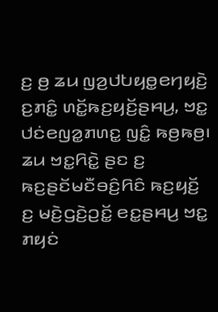ꤢ꤬ ꤥ꤬ ꤘꤣ ꤜꤤ꤬ꤓꤝꤟꤥ꤭ꤕꤚꤟꤢꤧ꤬ ꤢ꤬ꤊꤢꤨ꤭ ꤛꤢꤩ꤭ꤒꤢ꤬ꤟꤢꤩ꤬ꤔꤌꤣ꤬, ꤠꤢ꤭ ꤓꤢꤦꤕꤜꤤ꤭ꤊꤛꤢ꤭ ꤜꤢꤨ꤭ ꤒꤥ꤬ꤒꤥ꤬꤯ ꤘꤣ ꤠꤢ꤭ꤖꤢꤧ꤭ ꤔꤢ ꤢ꤬ ꤒꤢ꤬ꤔꤢꤩꤗꤢꤪꤋꤢꤨ꤬ꤖꤢꤨ ꤒꤢ꤬ꤟꤢꤩ꤬ ꤢ꤬ ꤗꤢꤧ꤬ꤞꤢꤧ꤬ꤑꤢꤩ꤭ ꤕꤢ꤭ꤔꤌꤣ꤬ ꤠꤢ꤭ ꤊꤟꤢꤦ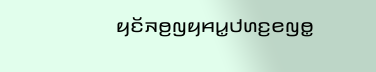ꤟꤢꤩꤏꤥ꤬ꤜꤟꤌꤣ꤭ꤓꤛꤢ꤬ꤕꤜꤥ꤭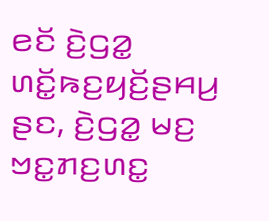ꤕꤢꤩ ꤢꤧ꤬ꤞꤤ꤭ ꤛꤢꤩ꤭ꤒꤢ꤬ꤟꤢꤩ꤬ꤔꤌꤣ꤬ ꤔꤢ, ꤢꤧ꤬ꤞꤤ꤭ ꤗꤢ꤬ ꤠꤢ꤭ꤊꤢ꤬ꤛꤢ꤭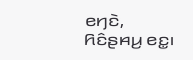ꤕꤚꤢꤧ, ꤖꤢꤨꤔꤌꤣ꤬ ꤕꤢ꤭꤯